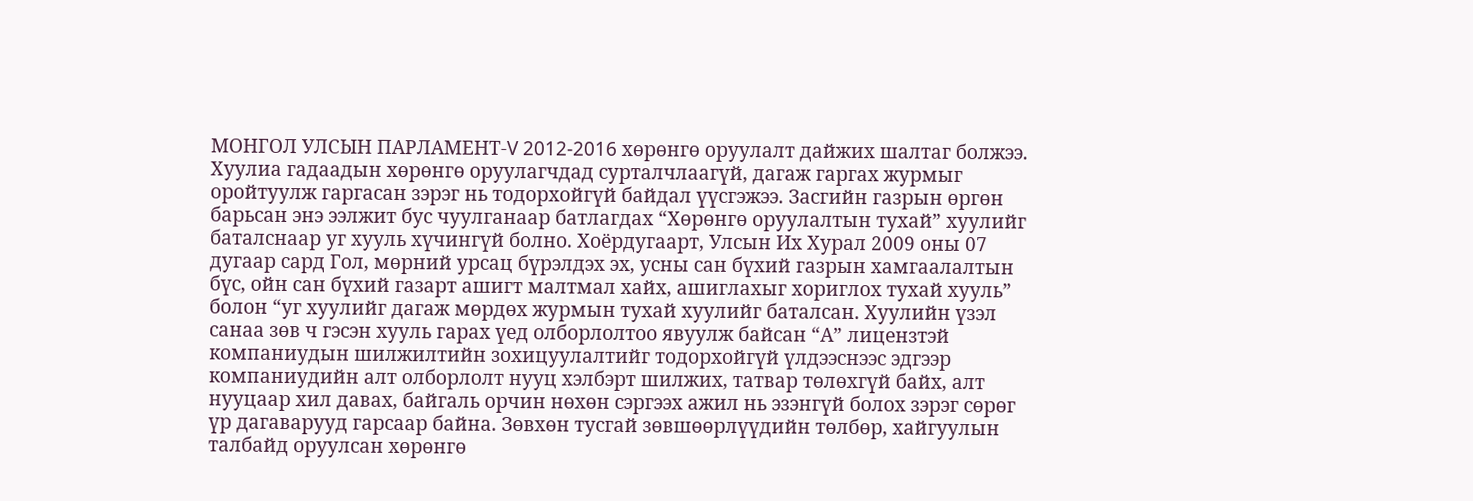МОНГОЛ УЛСЫН ПАРЛАМЕНТ-V 2012-2016 хөрөнгө оруулалт дайжих шалтаг болжээ. Хуулиа гадаадын хөрөнгө оруулагчдад сурталчлаагүй, дагаж гаргах журмыг оройтуулж гаргасан зэрэг нь тодорхойгүй байдал үүсгэжээ. Засгийн газрын өргөн барьсан энэ ээлжит бус чуулганаар батлагдах “Хөрөнгө оруулалтын тухай” хуулийг баталснаар уг хууль хүчингүй болно. Хоёрдугаарт, Улсын Их Хурал 2009 оны 07 дугаар сард Гол, мөрний урсац бүрэлдэх эх, усны сан бүхий газрын хамгаалалтын бүс, ойн сан бүхий газарт ашигт малтмал хайх, ашиглахыг хориглох тухай хууль” болон “уг хуулийг дагаж мөрдөх журмын тухай хуулийг баталсан. Хуулийн үзэл санаа зөв ч гэсэн хууль гарах үед олборлолтоо явуулж байсан “А” лицензтэй компаниудын шилжилтийн зохицуулалтийг тодорхойгүй үлдээснээс эдгээр компаниудийн алт олборлолт нууц хэлбэрт шилжих, татвар төлөхгүй байх, алт нууцаар хил давах, байгаль орчин нөхөн сэргээх ажил нь эзэнгүй болох зэрэг сөрөг үр дагаварууд гарсаар байна. Зөвхөн тусгай зөвшөөрлүүдийн төлбөр, хайгуулын талбайд оруулсан хөрөнгө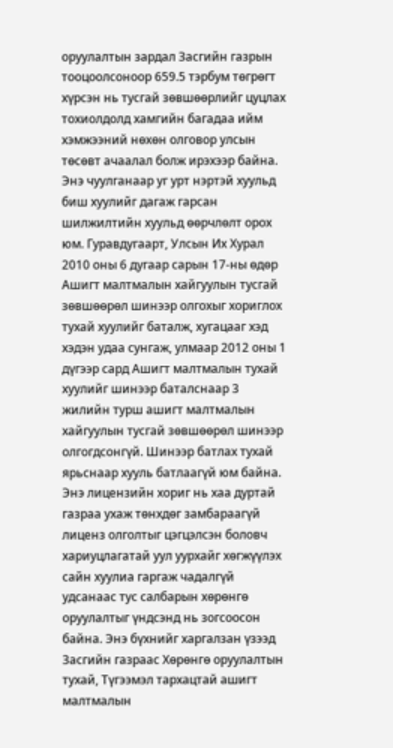оруулалтын зардал Засгийн газрын тооцоолсоноор 659.5 тэрбум төгрөгт хүрсэн нь тусгай зөвшөөрлийг цуцлах тохиолдолд хамгийн багадаа ийм хэмжээний нөхөн олговор улсын төсөвт ачаалал болж ирэхээр байна. Энэ чуулганаар уг урт нэртэй хуульд биш хуулийг дагаж гарсан шилжилтийн хуульд өөрчлөлт орох юм. Гуравдугаарт, Улсын Их Хурал 2010 оны 6 дугаар сарын 17-ны өдөр Ашигт малтмалын хайгуулын тусгай зөвшөөрөл шинээр олгохыг хориглох тухай хуулийг баталж, хугацааг хэд хэдэн удаа сунгаж, улмаар 2012 оны 1 дүгээр сард Ашигт малтмалын тухай хуулийг шинээр баталснаар 3 жилийн турш ашигт малтмалын хайгуулын тусгай зөвшөөрөл шинээр олгогдсонгүй. Шинээр батлах тухай ярьснаар хууль батлаагүй юм байна. Энэ лицензийн хориг нь хаа дуртай газраа ухаж төнхдөг замбараагүй лиценз олголтыг цэгцэлсэн боловч хариуцлагатай уул уурхайг хөгжүүлэх сайн хуулиа гаргаж чадалгүй удсанаас тус салбарын хөрөнгө оруулалтыг үндсэнд нь зогсоосон байна. Энэ бүхнийг харгалзан үзээд Засгийн газраас Хөрөнгө оруулалтын тухай, Түгээмэл тархацтай ашигт малтмалын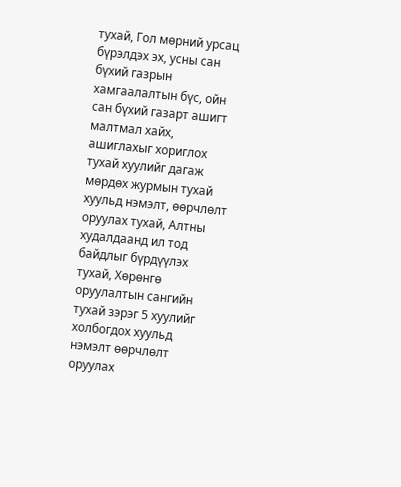тухай, Гол мөрний урсац бүрэлдэх эх, усны сан бүхий газрын хамгаалалтын бүс, ойн сан бүхий газарт ашигт малтмал хайх, ашиглахыг хориглох тухай хуулийг дагаж мөрдөх журмын тухай хуульд нэмэлт, өөрчлөлт оруулах тухай, Алтны худалдаанд ил тод байдлыг бүрдүүлэх тухай, Хөрөнгө оруулалтын сангийн тухай зэрэг 5 хуулийг холбогдох хуульд нэмэлт өөрчлөлт оруулах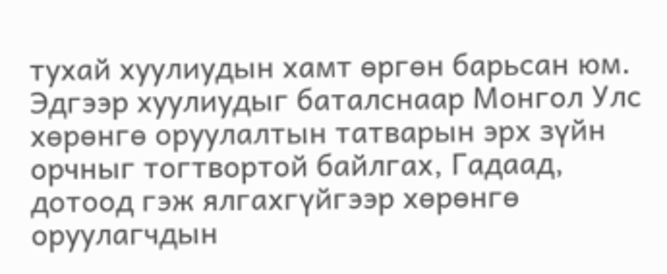тухай хуулиудын хамт өргөн барьсан юм. Эдгээр хуулиудыг баталснаар Монгол Улс хөрөнгө оруулалтын татварын эрх зүйн орчныг тогтвортой байлгах, Гадаад, дотоод гэж ялгахгүйгээр хөрөнгө оруулагчдын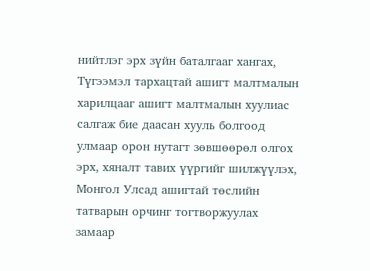нийтлэг эрх зүйн баталгааг хангах, Түгээмэл тархацтай ашигт малтмалын харилцааг ашигт малтмалын хуулиас салгаж бие даасан хууль болгоод улмаар орон нутагт зөвшөөрөл олгох эрх, хяналт тавих үүргийг шилжүүлэх, Монгол Улсад ашигтай төслийн татварын орчинг тогтворжуулах замаар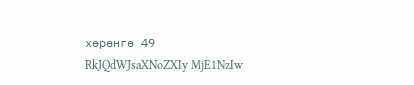хөрөнгө 49
RkJQdWJsaXNoZXIy MjE1NzIw